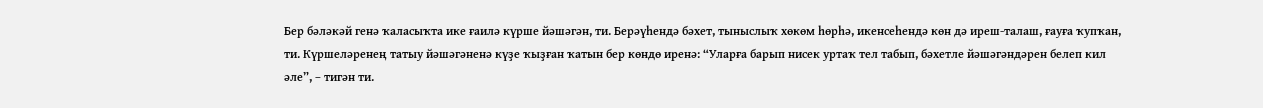Бер бәләкәй генә ҡаласыҡта ике ғаилә күрше йәшәгән, ти. Берәүһендә бәхет, тыныслыҡ хөкөм һөрһә, икенсеһендә көн дә иреш-талаш, ғауға ҡупҡан, ти. Күршеләренең татыу йәшәгәненә күҙе ҡыҙған ҡатын бер көндө иренә: “Уларға барып нисек уртаҡ тел табып, бәхетле йәшәгәндәрен белеп кил әле”, – тигән ти.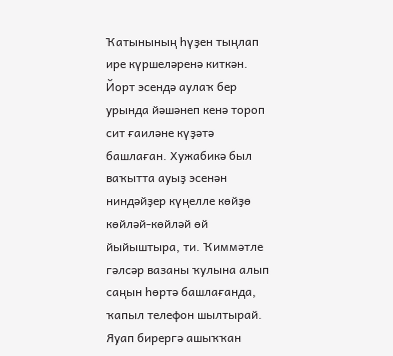Ҡатынының һүҙен тыңлап ире күршеләренә киткән. Йорт эсендә аулаҡ бер урында йәшәнеп кенә тороп сит ғаиләне күҙәтә башлаған. Хужабикә был ваҡытта ауыҙ эсенән ниндәйҙер күңелле көйҙө көйләй-көйләй өй йыйыштыра, ти. Ҡиммәтле гәлсәр вазаны ҡулына алып саңын һөртә башлағанда, ҡапыл телефон шылтырай. Яуап бирергә ашыҡҡан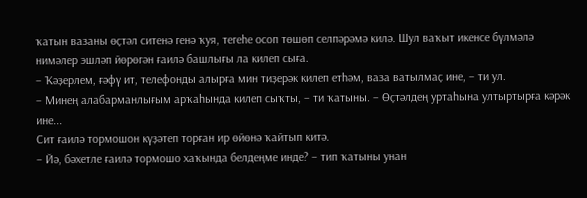ҡатын вазаны өҫтәл ситенә генә ҡуя, тегеһе осоп төшөп селпәрәмә килә. Шул ваҡыт икенсе бүлмәлә нимәлер эшләп йөрөгән ғаилә башлығы ла килеп сыға.
– Ҡәҙерлем, ғәфү ит, телефонды алырға мин тиҙерәк килеп етһәм, ваза ватылмаҫ ине, – ти ул.
– Минең алабарманлығым арҡаһында килеп сыҡты, – ти ҡатыны. – Өҫтәлдең уртаһына ултыртырға кәрәк ине...
Сит ғаилә тормошон күҙәтеп торған ир өйөнә ҡайтып китә.
– Йә, бәхетле ғаилә тормошо хаҡында белдеңме инде? – тип ҡатыны унан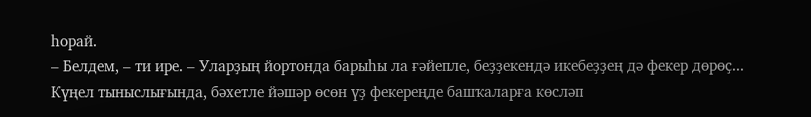һорай.
– Белдем, – ти ире. – Уларҙың йортонда барыһы ла ғәйепле, беҙҙекендә икебеҙҙең дә фекер дөрөҫ...
Күңел тыныслығында, бәхетле йәшәр өсөн үҙ фекереңде башҡаларға көсләп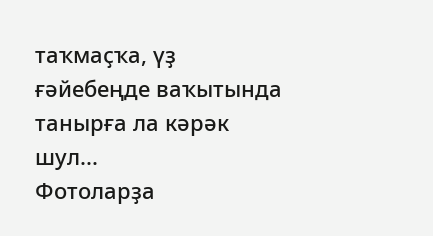таҡмаҫҡа, үҙ ғәйебеңде ваҡытында танырға ла кәрәк шул...
Фотоларҙа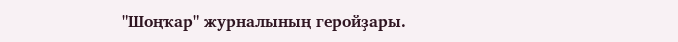"Шоңҡар" журналының геройҙары.